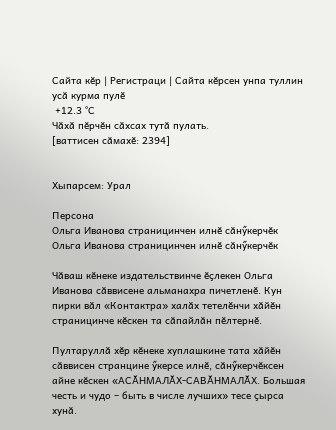Сайта кӗр | Регистраци | Сайта кӗрсен унпа туллин усӑ курма пулӗ
 +12.3 °C
Чӑхӑ пӗрчӗн сӑхсах тутӑ пулать.
[ваттисен сӑмахӗ: 2394]


Хыпарсем: Урал

Персона
Ольга Иванова страницинчен илнӗ сӑнӳкерчӗк
Ольга Иванова страницинчен илнӗ сӑнӳкерчӗк

Чӑваш кӗнеке издательствинче ӗҫлекен Ольга Иванова сӑввисене альманахра пичетленӗ. Кун пирки вӑл «Контактра» халӑх тетелӗнчи хӑйӗн страницинче кӗскен та сӑпайлӑн пӗлтернӗ.

Пултаруллӑ хӗр кӗнеке хуплашкине тата хӑйӗн сӑввисен странцине ӳкерсе илнӗ, сӑнӳкерчӗксен айне кӗскен «АСӐНМАЛӐХ-САВӐНМАЛӐХ. Большая честь и чудо – быть в числе лучших» тесе ҫырса хунӑ.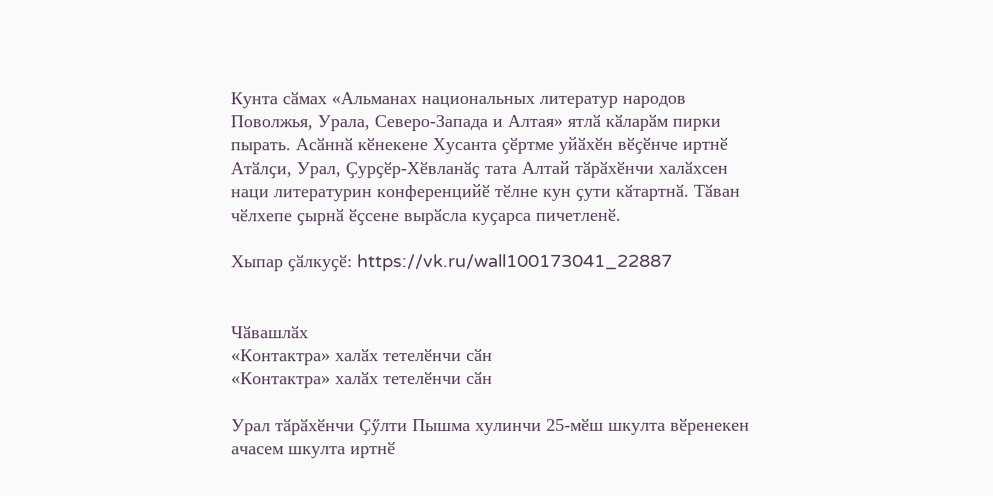Кунта сӑмах «Альманах национальных литератур народов Поволжья, Урала, Северо-Запада и Алтая» ятлӑ кӑларӑм пирки пырать. Асӑннӑ кӗнекене Хусанта ҫӗртме уйӑхӗн вӗҫӗнче иртнӗ Атӑлҫи, Урал, Ҫурҫӗр-Хӗвланӑҫ тата Алтай тӑрӑхӗнчи халӑхсен наци литературин конференцийӗ тӗлне кун ҫути кӑтартнӑ. Тӑван чӗлхепе ҫырнӑ ӗҫсене вырӑсла куҫарса пичетленӗ.

Хыпар ҫӑлкуҫӗ: https://vk.ru/wall100173041_22887


Чӑвашлӑх
«Контактра» халӑх тетелӗнчи сӑн
«Контактра» халӑх тетелӗнчи сӑн

Урал тӑрӑхӗнчи Ҫӳлти Пышма хулинчи 25-мӗш шкулта вӗренекен ачасем шкулта иртнӗ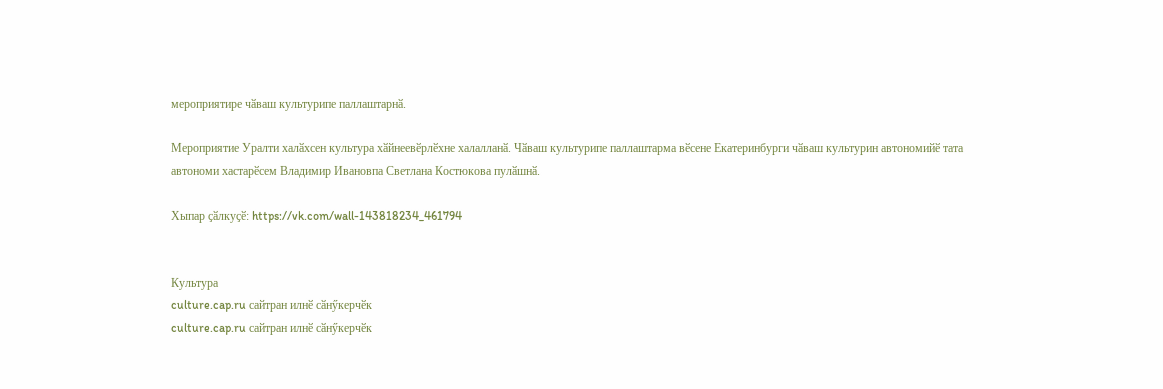мероприятире чӑваш культурипе паллаштарнӑ.

Мероприятие Уралти халӑхсен культура хӑйнеевӗрлӗхне халалланӑ. Чӑваш культурипе паллаштарма вӗсене Екатеринбурги чӑваш культурин автономийӗ тата автономи хастарӗсем Владимир Ивановпа Светлана Костюкова пулӑшнӑ.

Хыпар ҫӑлкуҫӗ: https://vk.com/wall-143818234_461794


Культура
culture.cap.ru сайтран илнӗ сӑнӳкерчӗк
culture.cap.ru сайтран илнӗ сӑнӳкерчӗк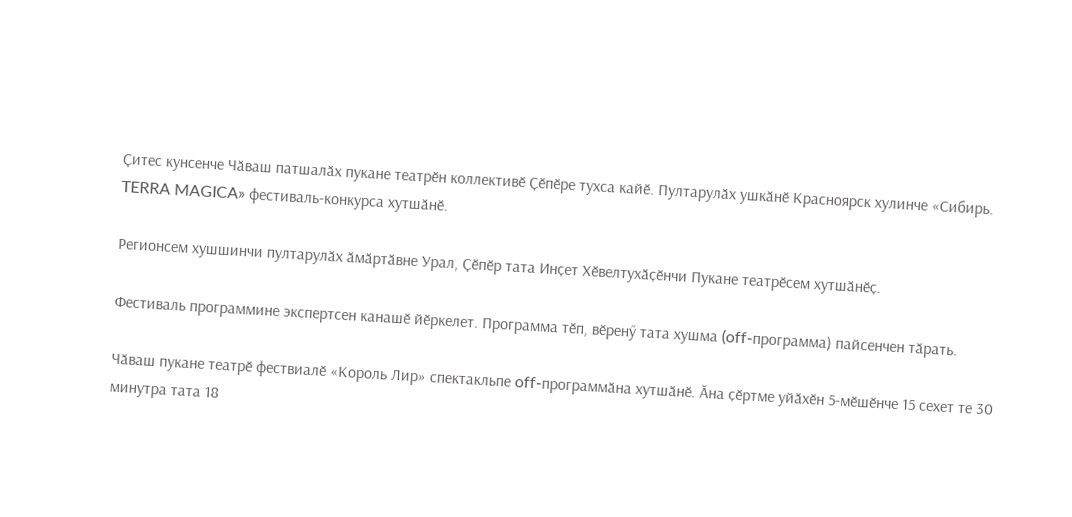Ҫитес кунсенче Чӑваш патшалӑх пукане театрӗн коллективӗ Ҫӗпӗре тухса кайӗ. Пултарулӑх ушкӑнӗ Красноярск хулинче «Сибирь. TERRA MAGICA» фестиваль-конкурса хутшӑнӗ.

Регионсем хушшинчи пултарулӑх ӑмӑртӑвне Урал, Ҫӗпӗр тата Инҫет Хӗвелтухӑҫӗнчи Пукане театрӗсем хутшӑнӗҫ.

Фестиваль программине экспертсен канашӗ йӗркелет. Программа тӗп, вӗренӳ тата хушма (off-программа) пайсенчен тӑрать.

Чӑваш пукане театрӗ фествиалӗ «Король Лир» спектакльпе off-программӑна хутшӑнӗ. Ӑна ҫӗртме уйӑхӗн 5-мӗшӗнче 15 сехет те 30 минутра тата 18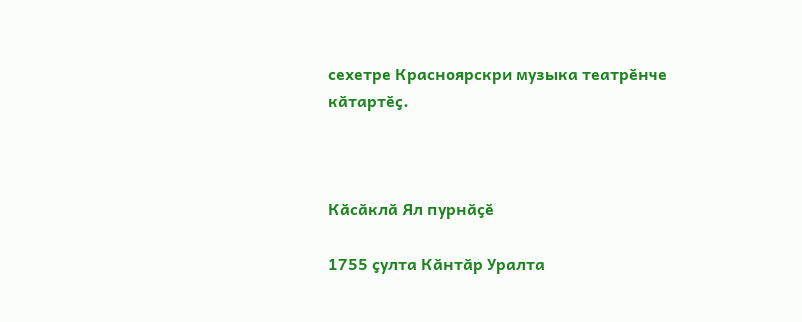сехетре Красноярскри музыка театрӗнче кӑтартӗҫ.



Кӑсӑклӑ Ял пурнӑҫӗ

1755 ҫулта Кӑнтӑр Уралта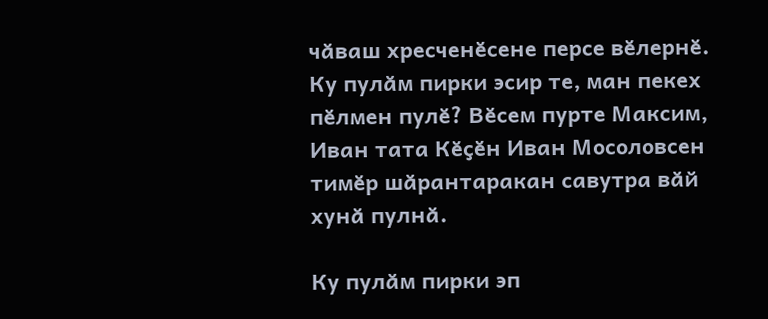чӑваш хресченӗсене персе вӗлернӗ. Ку пулӑм пирки эсир те, ман пекех пӗлмен пулӗ? Вӗсем пурте Максим, Иван тата Кӗҫӗн Иван Мосоловсен тимӗр шӑрантаракан савутра вӑй хунӑ пулнӑ.

Ку пулӑм пирки эп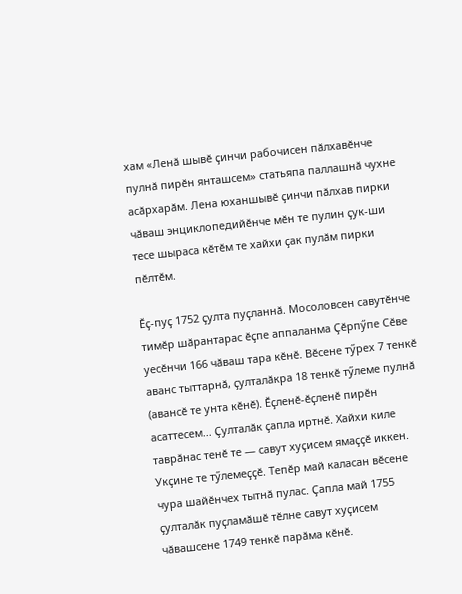хам «Ленӑ шывӗ ҫинчи рабочисен пӑлхавӗнче пулнӑ пирӗн янташсем» статьяпа паллашнӑ чухне асӑрхарӑм. Лена юханшывӗ ҫинчи пӑлхав пирки чӑваш энциклопедийӗнче мӗн те пулин ҫук-ши тесе шыраса кӗтӗм те хайхи ҫак пулӑм пирки пӗлтӗм.

Ӗҫ-пуҫ 1752 ҫулта пуҫланнӑ. Мосоловсен савутӗнче тимӗр шӑрантарас ӗҫпе аппаланма Ҫӗрпӳпе Сӗве уесӗнчи 166 чӑваш тара кӗнӗ. Вӗсене тӳрех 7 тенкӗ аванс тыттарнӑ, ҫулталӑкра 18 тенкӗ тӳлеме пулнӑ (авансӗ те унта кӗнӗ). Ӗҫленӗ-ӗҫленӗ пирӗн асаттесем... Ҫулталӑк ҫапла иртнӗ. Хайхи киле таврӑнас тенӗ те — савут хуҫисем ямаҫҫӗ иккен. Укҫине те тӳлемеҫҫӗ. Тепӗр май каласан вӗсене чура шайӗнчех тытнӑ пулас. Ҫапла май 1755 ҫулталӑк пуҫламӑшӗ тӗлне савут хуҫисем чӑвашсене 1749 тенкӗ парӑма кӗнӗ.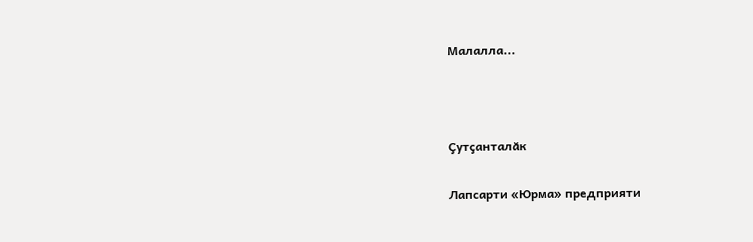Малалла...



Ҫутҫанталӑк

Лапсарти «Юрма» предприяти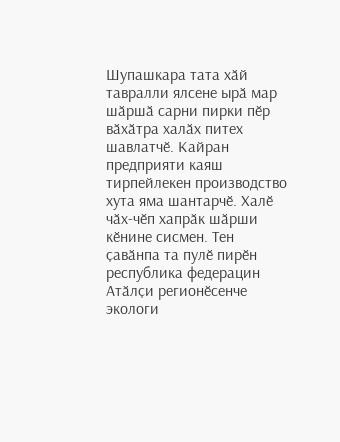Шупашкара тата хӑй тавралли ялсене ырӑ мар шӑршӑ сарни пирки пӗр вӑхӑтра халӑх питех шавлатчӗ. Кайран предприяти каяш тирпейлекен производство хута яма шантарчӗ. Халӗ чӑх-чӗп хапрӑк шӑрши кӗнине сисмен. Тен ҫавӑнпа та пулӗ пирӗн республика федерацин Атӑлҫи регионӗсенче экологи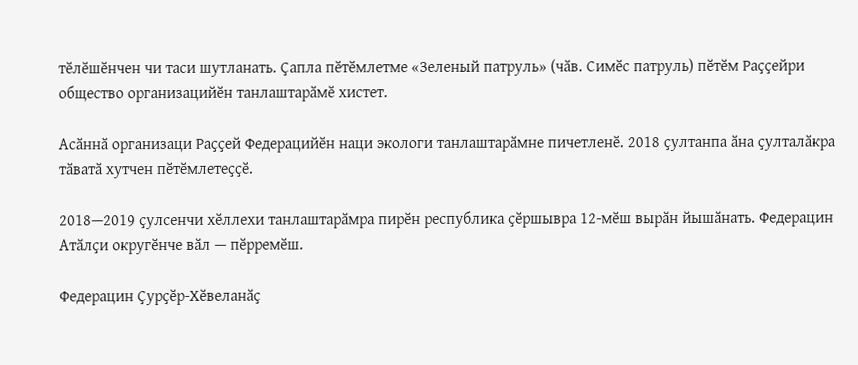тӗлӗшӗнчен чи таси шутланать. Ҫапла пӗтӗмлетме «Зеленый патруль» (чӑв. Симӗс патруль) пӗтӗм Раҫҫейри общество организацийӗн танлаштарӑмӗ хистет.

Асӑннӑ организаци Раҫҫей Федерацийӗн наци экологи танлаштарӑмне пичетленӗ. 2018 ҫултанпа ӑна ҫулталӑкра тӑватӑ хутчен пӗтӗмлетеҫҫӗ.

2018—2019 ҫулсенчи хӗллехи танлаштарӑмра пирӗн республика ҫӗршывра 12-мӗш вырӑн йышӑнать. Федерацин Атӑлҫи округӗнче вӑл — пӗрремӗш.

Федерацин Ҫурҫӗр-Хӗвеланӑҫ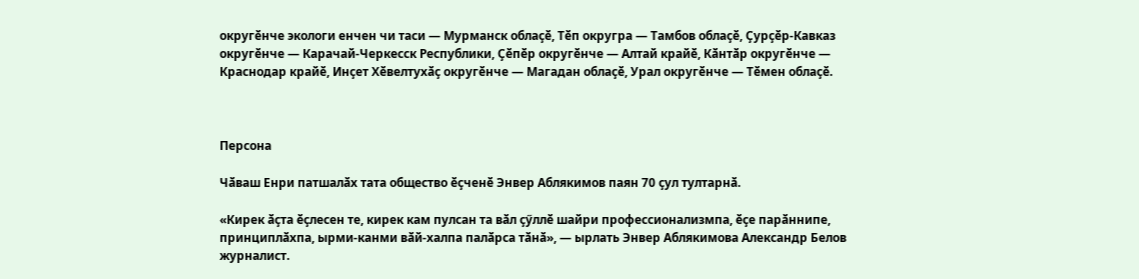округӗнче экологи енчен чи таси — Мурманск облаҫӗ, Тӗп округра — Тамбов облаҫӗ, Ҫурҫӗр-Кавказ округӗнче — Карачай-Черкесск Республики, Ҫӗпӗр округӗнче — Алтай крайӗ, Кӑнтӑр округӗнче — Краснодар крайӗ, Инҫет Хӗвелтухӑҫ округӗнче — Магадан облаҫӗ, Урал округӗнче — Тӗмен облаҫӗ.



Персона

Чӑваш Енри патшалӑх тата общество ӗҫченӗ Энвер Аблякимов паян 70 ҫул тултарнӑ.

«Кирек ӑҫта ӗҫлесен те, кирек кам пулсан та вӑл ҫӳллӗ шайри профессионализмпа, ӗҫе парӑннипе, принциплӑхпа, ырми-канми вӑй-халпа палӑрса тӑнӑ», — ырлать Энвер Аблякимова Александр Белов журналист.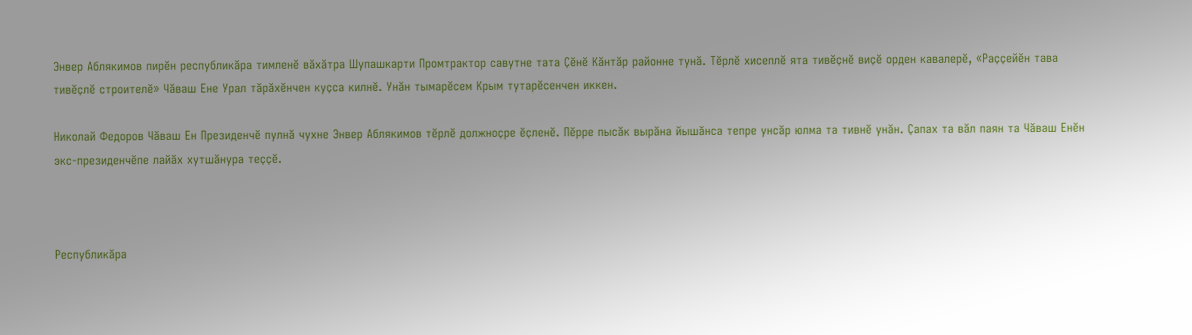Энвер Аблякимов пирӗн республикӑра тимленӗ вӑхӑтра Шупашкарти Промтрактор савутне тата Ҫӗнӗ Кӑнтӑр районне тунӑ. Тӗрлӗ хисеплӗ ята тивӗҫнӗ виҫӗ орден кавалерӗ, «Раҫҫейӗн тава тивӗҫлӗ строителӗ» Чӑваш Ене Урал тӑрӑхӗнчен куҫса килнӗ. Унӑн тымарӗсем Крым тутарӗсенчен иккен.

Николай Федоров Чӑваш Ен Президенчӗ пулнӑ чухне Энвер Аблякимов тӗрлӗ должноҫре ӗҫленӗ. Пӗрре пысӑк вырӑна йышӑнса тепре унсӑр юлма та тивнӗ унӑн. Ҫапах та вӑл паян та Чӑваш Енӗн экс-президенчӗпе лайӑх хутшӑнура теҫҫӗ.



Республикӑра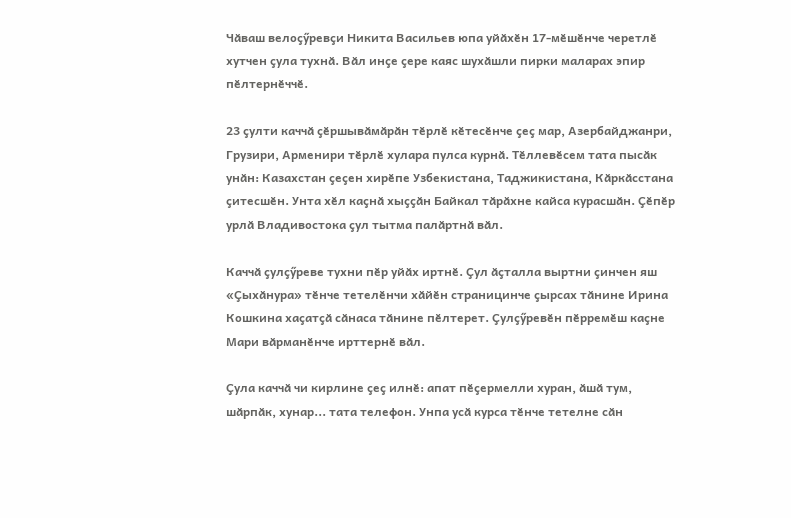Чӑваш велоҫӳревҫи Никита Васильев юпа уйӑхӗн 17-мӗшӗнче черетлӗ хутчен ҫула тухнӑ. Вӑл инҫе ҫере каяс шухӑшли пирки маларах эпир пӗлтернӗччӗ.

23 ҫулти каччӑ ҫӗршывӑмӑрӑн тӗрлӗ кӗтесӗнче ҫеҫ мар, Азербайджанри, Грузири, Арменири тӗрлӗ хулара пулса курнӑ. Тӗллевӗсем тата пысӑк унӑн: Казахстан ҫеҫен хирӗпе Узбекистана, Таджикистана, Кӑркӑсстана ҫитесшӗн. Унта хӗл каҫнӑ хыҫҫӑн Байкал тӑрӑхне кайса курасшӑн. Ҫӗпӗр урлӑ Владивостока ҫул тытма палӑртнӑ вӑл.

Каччӑ ҫулҫӳреве тухни пӗр уйӑх иртнӗ. Ҫул ӑҫталла выртни ҫинчен яш «Ҫыхӑнура» тӗнче тетелӗнчи хӑйӗн страницинче ҫырсах тӑнине Ирина Кошкина хаҫатҫӑ сӑнаса тӑнине пӗлтерет. Ҫулҫӳревӗн пӗрремӗш каҫне Мари вӑрманӗнче ирттернӗ вӑл.

Ҫула каччӑ чи кирлине ҫеҫ илнӗ: апат пӗҫермелли хуран, ӑшӑ тум, шӑрпӑк, хунар... тата телефон. Унпа усӑ курса тӗнче тетелне сӑн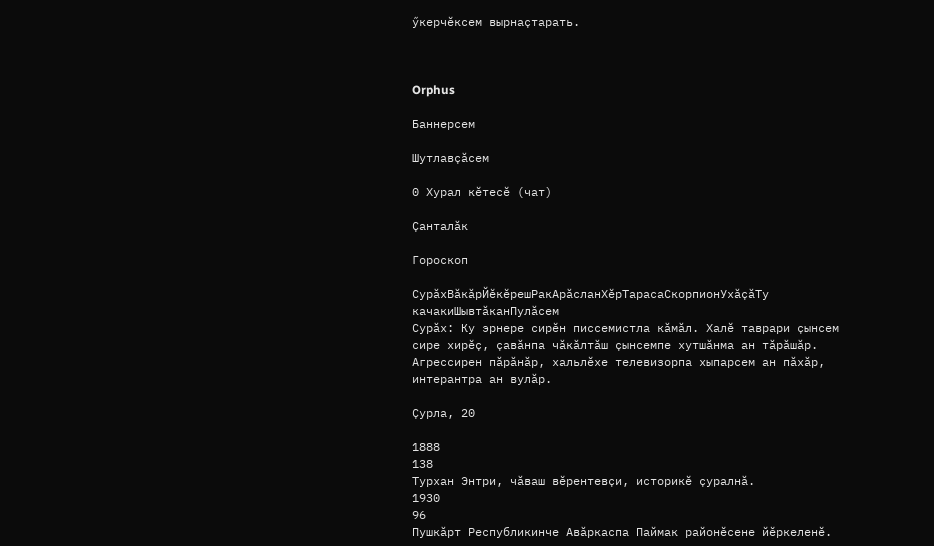ӳкерчӗксем вырнаҫтарать.



Orphus

Баннерсем

Шутлавҫӑсем

0 Хурал кӗтесӗ (чат)

Ҫанталӑк

Гороскоп

СурӑхВӑкӑрЙӗкӗрешРакАрӑсланХӗрТарасаСкорпионУхӑҫӑТу качакиШывтӑканПулӑсем
Сурӑх: Ку эрнере сирӗн писсемистла кӑмӑл. Халӗ таврари ҫынсем сире хирӗҫ, ҫавӑнпа чӑкӑлтӑш ҫынсемпе хутшӑнма ан тӑрӑшӑр. Агрессирен пӑрӑнӑр, хальлӗхе телевизорпа хыпарсем ан пӑхӑр, интерантра ан вулӑр.

Ҫурла, 20

1888
138
Турхан Энтри, чӑваш вӗрентевҫи, историкӗ ҫуралнӑ.
1930
96
Пушкӑрт Республикинче Авӑркаспа Паймак районӗсене йӗркеленӗ.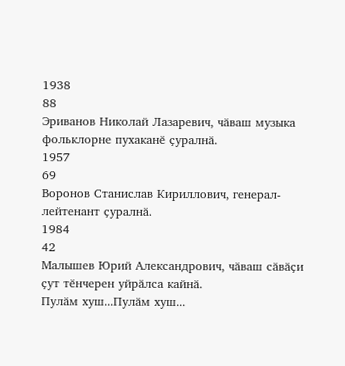1938
88
Эриванов Николай Лазаревич, чӑваш музыка фольклорне пухаканӗ ҫуралнӑ.
1957
69
Воронов Станислав Кириллович, генерал-лейтенант ҫуралнӑ.
1984
42
Малышев Юрий Александрович, чӑваш сӑвӑҫи ҫут тӗнчерен уйрӑлса кайнӑ.
Пулӑм хуш...Пулӑм хуш...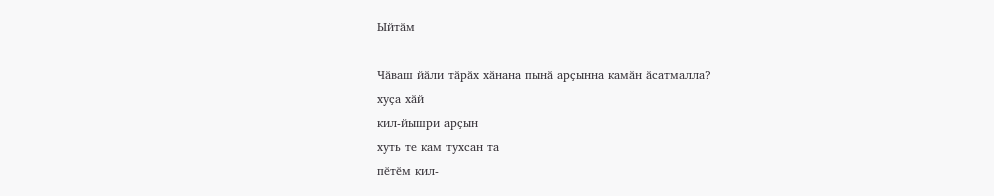Ыйтӑм

Чӑваш йӑли тӑрӑх хӑнана пынӑ арҫынна камӑн ӑсатмалла?
хуҫа хӑй
кил-йышри арҫын
хуть те кам тухсан та
пӗтӗм кил-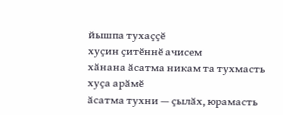йышпа тухаҫҫӗ
хуҫин ҫитӗннӗ ачисем
хӑнана ӑсатма никам та тухмасть
хуҫа арӑмӗ
ӑсатма тухни — ҫылӑх, юрамасть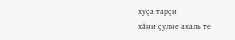хуҫа тарҫи
хӑни ҫулне ахаль те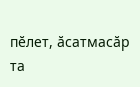пӗлет, ӑсатмасӑр та